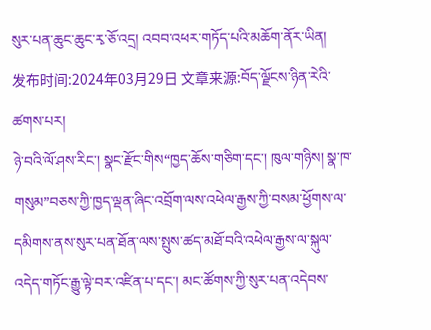སུར་པན་ཆུང་ཆུང་རྭ་ཅོ་འདྲ། འབབ་འཕར་གཏོད་པའི་མཆོག་ནོར་ཡིན།
发布时间:2024年03月29日 文章来源:བོད་ལྗོངས་ཉིན་རེའི་ཚགས་པར།
ཉེ་བའི་ལོ་ཤས་རིང་། སྣང་རྫོང་གིས“ཁྱད་ཆོས་གཅིག་དང་། ཁུལ་གཉིས། སྣ་ཁ་གསུམ”བཅས་ཀྱི་ཁྱད་ལྡན་ཞིང་འབྲོག་ལས་འཕེལ་རྒྱས་ཀྱི་བསམ་ཕྱོགས་ལ་དམིགས་ནས་སུར་པན་ཐོན་ལས་སྤུས་ཚད་མཐོ་བའི་འཕེལ་རྒྱས་ལ་སྐུལ་འདེད་གཏོང་རྒྱུ་ལྟེ་བར་འཛིན་པ་དང་། མང་ཚོགས་ཀྱི་སུར་པན་འདེབས་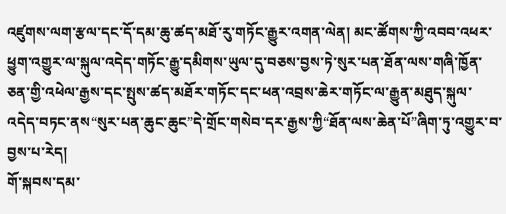འཛུགས་ལག་རྩལ་དང་དོ་དམ་ཆུ་ཚད་མཐོ་རུ་གཏོང་རྒྱུར་འགན་ལེན། མང་ཚོགས་ཀྱི་འབབ་འཕར་ཕྱུག་འགྱུར་ལ་སྐུལ་འདེད་གཏོང་རྒྱུ་དམིགས་ཡུལ་དུ་བཅས་བྱས་ཏེ་སུར་པན་ཐོན་ལས་གཞི་ཁྱོན་ཅན་གྱི་འཕེལ་རྒྱས་དང་སྤུས་ཚད་མཐོར་གཏོང་དང་ཕན་འབྲས་ཆེར་གཏོང་ལ་རྒྱུན་མཐུད་སྐུལ་འདེད་བཏང་ནས“སུར་པན་ཆུང་ཆུང”དེ་གྲོང་གསེབ་དར་རྒྱས་ཀྱི“ཐོན་ལས་ཆེན་པོ”ཞིག་ཏུ་འགྱུར་བ་བྱས་པ་རེད།
གོ་སྐབས་དམ་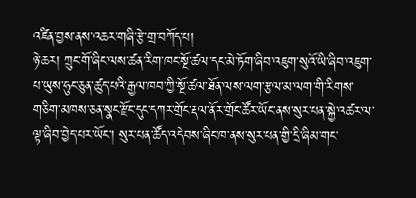འཛིན་བྱས་ནས་འཆར་གཞི་རྩེ་གྲ་བཀོད་པ།
ཉེ་ཆར། ཀྲུང་གོ་ཞིང་ལས་ཚན་རིག་ཁང་སྔོ་ཚལ་དང་མེ་ཏོག་ཞིབ་འཇུག་སུའོ་ཡི་ཞིབ་འཇུག་པ་ཡུས་ཧུང་ཅུན་ཚུད་པའི་རྒྱལ་ཁབ་ཀྱི་སྔོ་ཚལ་ཐོན་ལས་ལག་རྩལ་མ་ལག་གི་རིགས་གཅིག་མཁས་ཅན་སྣང་རྫོང་དུང་དཀར་གྲོང་རྡལ་ནོར་གྲོང་ཚོར་ཡོང་ནས་སུར་པན་སྐྱེ་འཚར་ལ་ལྟ་ཞིབ་བྱེད་པར་ཡོང་། སུར་པན་ཚོད་འདེབས་ཞིང་ཁ་ནས་སུར་པན་གྱི་དྲི་ཞིམ་གང་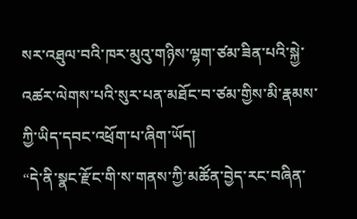སར་འཐུལ་བའི་ཁར་མུའུ་གཉིས་ལྷག་ཙམ་ཟིན་པའི་སྐྱེ་འཚར་ལེགས་པའི་སུར་པན་མཐོང་བ་ཙམ་གྱིས་མི་རྣམས་ཀྱི་ཡིད་དབང་འཕྲོག་པ་ཞིག་ཡོད།
“དེ་ནི་སྣང་རྫོང་གི་ས་གནས་ཀྱི་མཚོན་བྱེད་རང་བཞིན་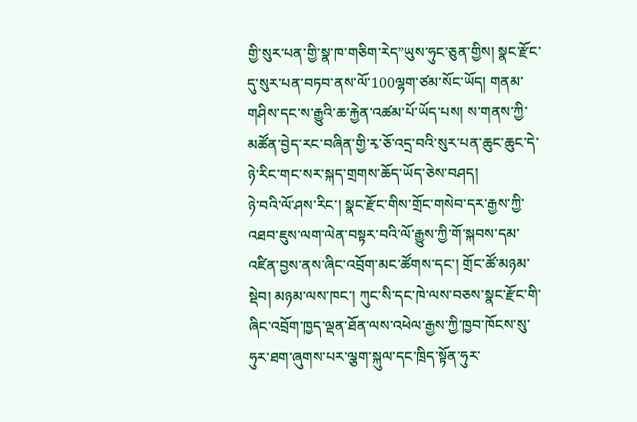གྱི་སུར་པན་གྱི་སྣ་ཁ་གཅིག་རེད”ཡུས་ཧུང་ཅུན་གྱིས། སྣང་རྫོང་དུ་སུར་པན་བཏབ་ནས་ལོ་100ལྷག་ཙམ་སོང་ཡོད། གནམ་གཤིས་དང་ས་རྒྱུའི་ཆ་རྐྱེན་འཚམ་པོ་ཡོད་པས། ས་གནས་ཀྱི་མཚོན་བྱེད་རང་བཞིན་གྱི་རྭ་ཅོ་འདྲ་བའི་སུར་པན་ཆུང་ཆུང་དེ་ཉེ་རིང་གང་སར་སྐད་གྲགས་ཆོད་ཡོད་ཅེས་བཤད།
ཉེ་བའི་ལོ་ཤས་རིང་། སྣང་རྫོང་གིས་གྲོང་གསེབ་དར་རྒྱས་ཀྱི་འཐབ་ཇུས་ལག་ལེན་བསྟར་བའི་ལོ་རྒྱུས་ཀྱི་གོ་སྐབས་དམ་འཛིན་བྱས་ནས་ཞིང་འབྲོག་མང་ཚོགས་དང་། གྲོང་ཚོ་མཉམ་སྡེབ། མཉམ་ལས་ཁང་། ཀུང་སི་དང་ཁེ་ལས་བཅས་སྣང་རྫོང་གི་ཞིང་འབྲོག་ཁྱད་ལྡན་ཐོན་ལས་འཕེལ་རྒྱས་ཀྱི་ཁྱབ་ཁོངས་སུ་ཧུར་ཐག་ཞུགས་པར་ལྕག་སྐུལ་དང་ཁྲིད་སྟོན་ཧུར་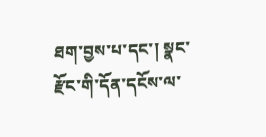ཐག་བྱས་པ་དང་། སྣང་རྫོང་གི་དོན་དངོས་ལ་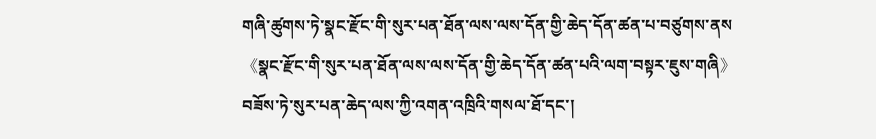གཞི་ཚུགས་ཏེ་སྣང་རྫོང་གི་སུར་པན་ཐོན་ལས་ལས་དོན་གྱི་ཆེད་དོན་ཚན་པ་བཙུགས་ནས《སྣང་རྫོང་གི་སུར་པན་ཐོན་ལས་ལས་དོན་གྱི་ཆེད་དོན་ཚན་པའི་ལག་བསྟར་ཇུས་གཞི》བཟོས་ཏེ་སུར་པན་ཆེད་ལས་ཀྱི་འགན་འཁྲིའི་གསལ་ཐོ་དང་།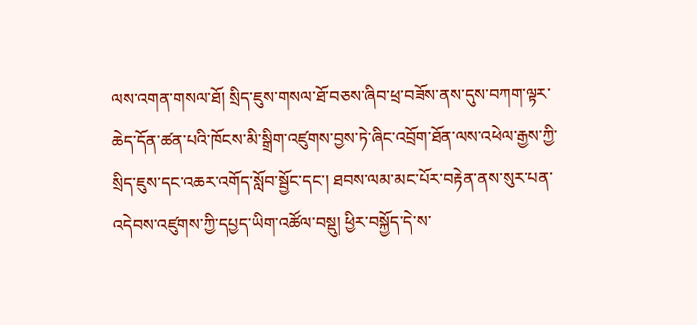ལས་འགན་གསལ་ཐོ། སྲིད་ཇུས་གསལ་ཐོ་བཅས་ཞིབ་ཕྲ་བཟོས་ནས་དུས་བཀག་ལྟར་ཆེད་དོན་ཚན་པའི་ཁོངས་མི་སྒྲིག་འཛུགས་བྱས་ཏེ་ཞིང་འབྲོག་ཐོན་ལས་འཕེལ་རྒྱས་ཀྱི་སྲིད་ཇུས་དང་འཆར་འགོད་སློབ་སྦྱོང་དང་། ཐབས་ལམ་མང་པོར་བརྟེན་ནས་སུར་པན་འདེབས་འཛུགས་ཀྱི་དཔྱད་ཡིག་འཚོལ་བསྡུ། ཕྱིར་བསྐྱོད་དེ་ས་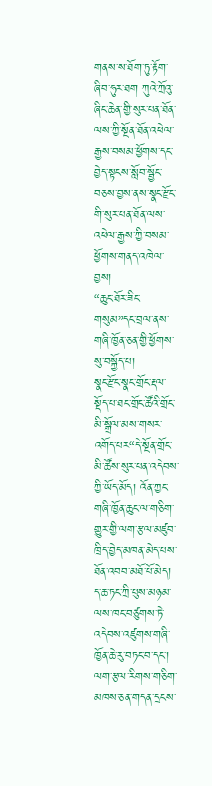གནས་ས་ཐོག་ཏུ་རྟོག་ཞིབ་ཧུར་ཐག ཀུའེ་ཀྲོའུ་ཞིང་ཆེན་གྱི་སུར་པན་ཐོན་ལས་ཀྱི་སྔོན་ཐོན་འཕེལ་རྒྱས་བསམ་ཕྱོགས་དང་བྱེད་སྟངས་སློབ་སྦྱོང་བཅས་བྱས་ནས་སྣང་རྫོང་གི་སུར་པན་ཐོན་ལས་འཕེལ་རྒྱས་ཀྱི་བསམ་ཕྱོགས་གནད་འཁེལ་བྱས།
“ཆུང་ཐོར་ཟིང་གསུམ”དང་བྲལ་ནས་གཞི་ཁྱོན་ཅན་གྱི་ཕྱོགས་སུ་བསྐྱོད་པ།
སྣང་རྫོང་སྣང་གྲོང་རྡལ་སྡོད་པ་ཐང་གྲོང་ཚོའི་གྲོང་མི་སྒྲོལ་མས་གསར་འགོད་པར“དེ་སྔོན་གྲོང་མི་ཚོས་སུར་པན་འདེབས་ཀྱི་ཡོད་མོད། འོན་ཀྱང་གཞི་ཁྱོན་ཆུང་ལ་གཅིག་གྱུར་གྱི་ལག་རྩལ་མཛུབ་ཁྲིད་བྱེད་མཁན་མེད་པས་ཐོན་འབབ་མཐོ་པོ་མེད། ད་ཆ་ཏང་ཀྲི་པུས་མཉམ་ལས་ཁང་བཙུགས་ཏེ་འདེབས་འཛུགས་གཞི་ཁྱོན་ཆེ་རུ་བཏང་བ་དང་། ལག་རྩལ་རིགས་གཅིག་མཁས་ཅན་གདན་དྲངས་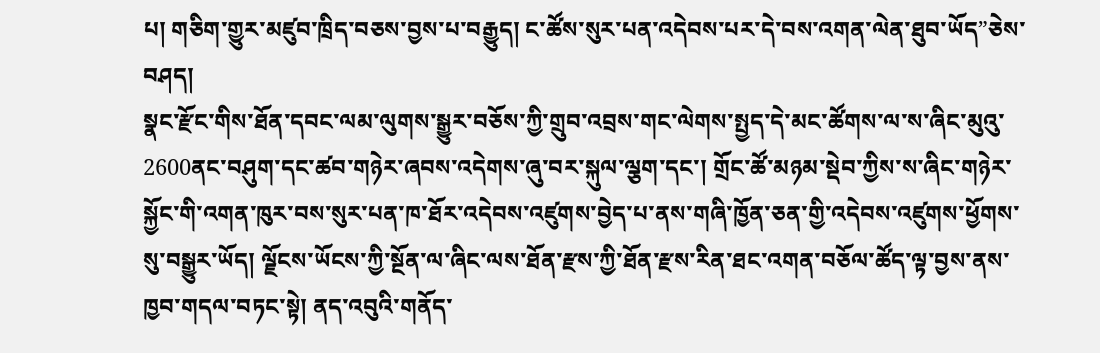པ། གཅིག་གྱུར་མཛུབ་ཁྲིད་བཅས་བྱས་པ་བརྒྱུད། ང་ཚོས་སུར་པན་འདེབས་པར་དེ་བས་འགན་ལེན་ཐུབ་ཡོད”ཅེས་བཤད།
སྣང་རྫོང་གིས་ཐོན་དབང་ལམ་ལུགས་སྒྱུར་བཅོས་ཀྱི་གྲུབ་འབྲས་གང་ལེགས་སྤྱད་དེ་མང་ཚོགས་ལ་ས་ཞིང་མུའུ་2600ནང་བཤུག་དང་ཚབ་གཉེར་ཞབས་འདེགས་ཞུ་བར་སྐུལ་ལྕག་དང་། གྲོང་ཚོ་མཉམ་སྡེབ་ཀྱིས་ས་ཞིང་གཉེར་སྐྱོང་གི་འགན་ཁུར་བས་སུར་པན་ཁ་ཐོར་འདེབས་འཛུགས་བྱེད་པ་ནས་གཞི་ཁྱོན་ཅན་གྱི་འདེབས་འཛུགས་ཕྱོགས་སུ་བསྒྱུར་ཡོད། ལྗོངས་ཡོངས་ཀྱི་སྔོན་ལ་ཞིང་ལས་ཐོན་རྫས་ཀྱི་ཐོན་རྫས་རིན་ཐང་འགན་བཅོལ་ཚོད་ལྟ་བྱས་ནས་ཁྱབ་གདལ་བཏང་སྟེ། ནད་འབུའི་གནོད་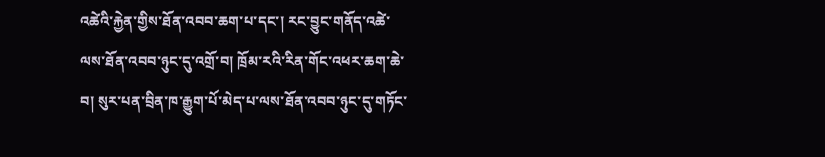འཚེའི་རྐྱེན་གྱིས་ཐོན་འབབ་ཆག་པ་དང་། རང་བྱུང་གནོད་འཚེ་ལས་ཐོན་འབབ་ཉུང་དུ་འགྲོ་བ། ཁྲོམ་རའི་རིན་གོང་འཕར་ཆག་ཆེ་བ། སུར་པན་བྲིན་ཁ་རྒྱུག་པོ་མེད་པ་ལས་ཐོན་འབབ་ཉུང་དུ་གཏོང་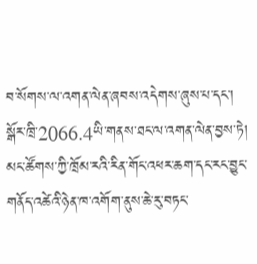བ་སོགས་ལ་འགན་ལེན་ཞབས་འདེགས་ཞུས་པ་དང་། སྒོར་ཁྲི་2066.4ཡི་གནས་ཐང་ལ་འགན་ལེན་བྱས་ཏེ། མང་ཚོགས་ཀྱི་ཁྲོམ་རའི་རིན་གོང་འཕར་ཆག་དང་རང་བྱུང་གནོད་འཚེའི་ཉེན་ཁ་འགོག་ནུས་ཆེ་རུ་བཏང་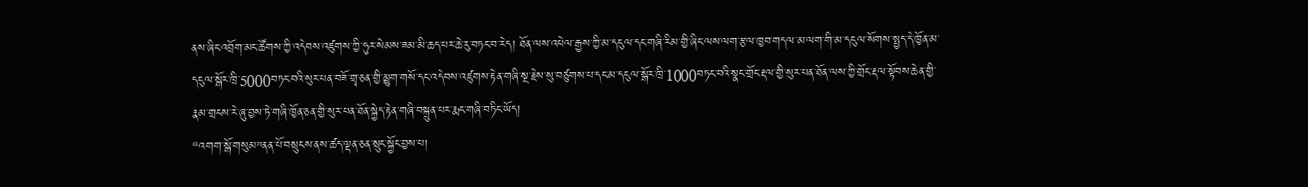ནས་ཞིང་འབྲོག་མང་ཚོགས་ཀྱི་འདེབས་འཛུགས་ཀྱི་ཧུར་སེམས་ཟམ་མི་ཆད་པར་ཆེ་རུ་བཏང་བ་རེད། ཐོན་ལས་འཕེལ་རྒྱས་ཀྱི་མ་དངུལ་དང་གཞི་རིམ་གྱི་ཞིང་ལས་ལག་རྩལ་ཁྱབ་གདལ་མ་ལག་གི་མ་དངུལ་སོགས་སྤྱད་དེ་ཁྱོན་མ་དངུལ་སྒོར་ཁྲི་5000བཏང་བའི་སུར་པན་བཟོ་གྲྭ་ཅན་གྱི་མྱུག་གསོ་དང་འདེབས་འཛུགས་རྟེན་གཞི་སྔ་རྗེས་སུ་བཙུགས་པ་དང་མ་དངུལ་སྒོར་ཁྲི་1000བཏང་བའི་སྣང་གྲོང་རྡལ་གྱི་སུར་པན་ཐོན་ལས་ཀྱི་གྲོང་རྡལ་སྟོབས་ཆེན་གྱི་རྣམ་གྲངས་རེ་ཞུ་བྱས་ཏེ་གཞི་ཁྱོན་ཅན་གྱི་སུར་པན་ཐོན་སྐྱེད་རྟེན་གཞི་བསྐྲུན་པར་རྨང་གཞི་བཏིང་ཡོད།
“འགག་སྒོ་གསུམ”ནན་པོ་བསྲུངས་ནས་ཚད་ལྡན་ཅན་སྲུང་སྐྱོང་བྱས་པ།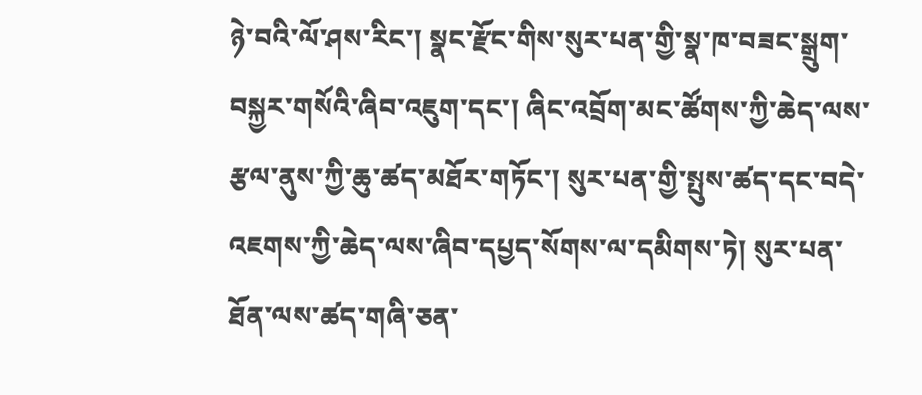ཉེ་བའི་ལོ་ཤས་རིང་། སྣང་རྫོང་གིས་སུར་པན་གྱི་སྣ་ཁ་བཟང་སྒྲུག་བསྐྱར་གསོའི་ཞིབ་འཇུག་དང་། ཞིང་འབྲོག་མང་ཚོགས་ཀྱི་ཆེད་ལས་རྩལ་ནུས་ཀྱི་ཆུ་ཚད་མཐོར་གཏོང་། སུར་པན་གྱི་སྤུས་ཚད་དང་བདེ་འཇགས་ཀྱི་ཆེད་ལས་ཞིབ་དཔྱད་སོགས་ལ་དམིགས་ཏེ། སུར་པན་ཐོན་ལས་ཚད་གཞི་ཅན་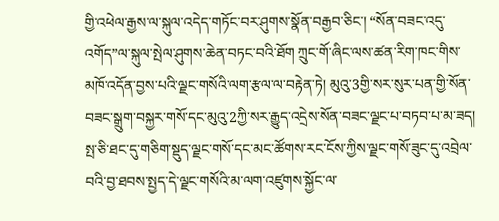གྱི་འཕེལ་རྒྱས་ལ་སྐུལ་འདེད་གཏོང་བར་ཤུགས་སྣོན་བརྒྱབ་ཅིང་། “སོན་བཟང་འདུ་འགོད”ལ་སྐུལ་སྤེལ་ཤུགས་ཆེན་བཏང་བའི་ཐོག ཀྲུང་གོ་ཞིང་ལས་ཚན་རིག་ཁང་གིས་མཁོ་འདོན་བྱས་པའི་ལྗང་གསོའི་ལག་རྩལ་ལ་བརྟེན་ཏེ། མུའུ་3གྱི་སར་སུར་པན་གྱི་སོན་བཟང་སྒྲུག་བསྐྱར་གསོ་དང་མུའུ་2ཀྱི་སར་རྒྱུད་འདྲེས་སོན་བཟང་ལྗང་པ་བཏབ་པ་མ་ཟད། སྤ་ཅི་ཐང་དུ་གཅིག་སྡུད་ལྗང་གསོ་དང་མང་ཚོགས་རང་ངོས་ཀྱིས་ལྗང་གསོ་ཟུང་དུ་འབྲེལ་བའི་བྱ་ཐབས་སྤྱད་དེ་ལྗང་གསོའི་མ་ལག་འཛུགས་སྐྱོང་ལ་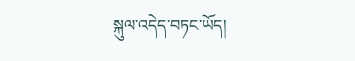སྐུལ་འདེད་བཏང་ཡོད།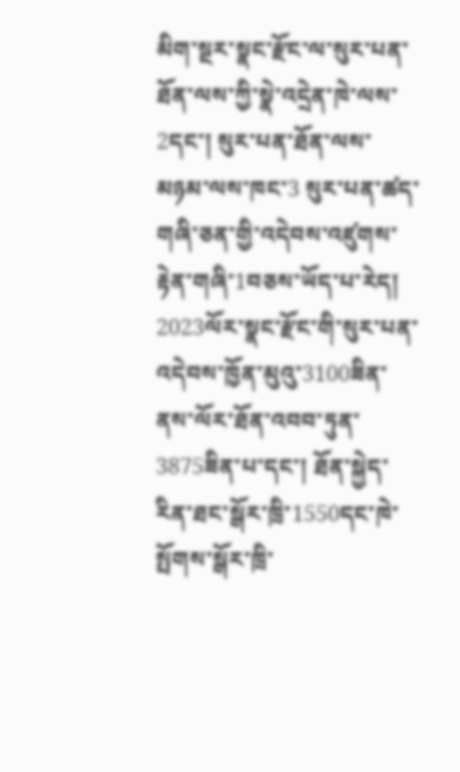མིག་སྔར་སྣང་རྫོང་ལ་སུར་པན་ཐོན་ལས་ཀྱི་སྣེ་འདྲེན་ཁེ་ལས་2དང་། སུར་པན་ཐོན་ལས་མཉམ་ལས་ཁང་3 སུར་པན་ཚད་གཞི་ཅན་གྱི་འདེབས་འཛུགས་རྟེན་གཞི་1བཅས་ཡོད་པ་རེད། 2023ལོར་སྣང་རྫོང་གི་སུར་པན་འདེབས་ཁྱོན་མུའུ་3100ཟིན་ནས་ལོར་ཐོན་འབབ་ཏུན་3875ཟིན་པ་དང་། ཐོན་སྐྱེད་རིན་ཐང་སྒོར་ཁྲི་1550དང་ཁེ་སྤོགས་སྒོར་ཁྲི་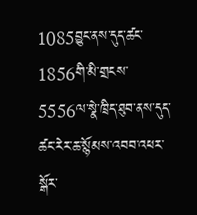1085བྱུང་ནས་དུད་ཚང་1856གི་མི་གྲངས་5556ལ་སྣེ་ཁྲིད་ཐུབ་ནས་དུད་ཚང་རེར་ཆ་སྙོམས་འབབ་འཕར་སྒོར་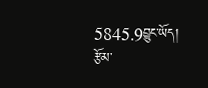5845.9བྱུང་ཡོད།
རྩོམ་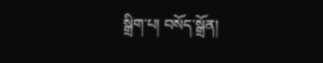སྒྲིག་པ། བསོད་སྒྲོན།